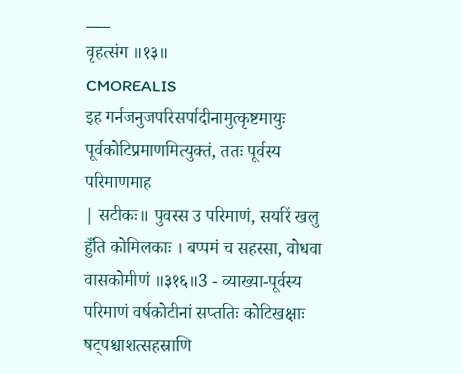___
वृहत्संग ॥१३॥
CMOREALIS
इह गर्नजनुजपरिसर्पादीनामुत्कृष्टमायुः पूर्वकोटिप्रमाणमित्युक्तं, ततः पूर्वस्य परिमाणमाह
| सटीकः॥ पुवस्स उ परिमाणं, सयरिं खलु हुँति कोमिलकाः । बप्पमं च सहस्सा, वोधवा वासकोमीणं ॥३१६॥3 - व्याख्या-पूर्वस्य परिमाणं वर्षकोटीनां सप्ततिः कोटिखक्षाः षट्पश्चाशत्सहस्राणि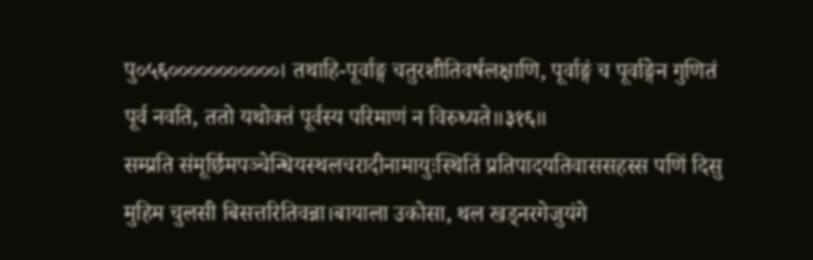पु०५६०००००००००००। तथाहि-पूर्वाङ्ग चतुरशीतिवर्षलक्षाणि, पूर्वाङ्गं च पूर्वाङ्गेन गुणितं पूर्व नवति, ततो यथोक्तं पूर्वस्य परिमाणं न विरुध्यते॥३१६॥
सम्प्रति संमूर्छिमपञ्चेन्धियस्थलचरादीनामायुःस्थितिं प्रतिपादयतिवाससहस्स पणिं दिसु मुहिम चुलसी बिसत्तरितिवन्ना।बायाला उकोसा, थल खड्नरगेजुयंगे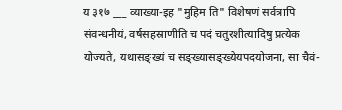य ३१७ ___ व्याख्या-इह "मुहिम ति" विशेषणं सर्वत्रापि संवन्धनीयं, वर्षसहस्राणीति च पदं चतुरशीत्यादिषु प्रत्येक योज्यते, यथासङ्ख्यं च सङ्ख्यासङ्ख्येयपदयोजना, सा चैवं-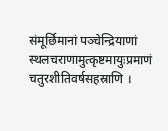संमूर्छिमानां पञ्चेन्द्रियाणां स्थलचराणामुत्कृष्टमायुःप्रमाणं चतुरशीतिवर्षसहस्राणि ।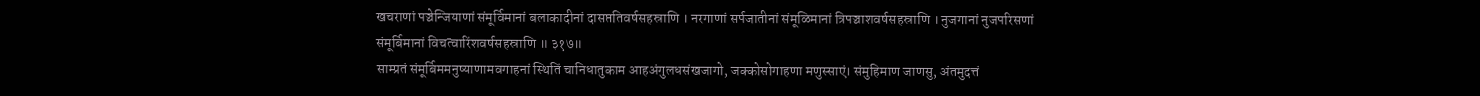खचराणां पञ्चेन्जियाणां संमूर्विमानां बलाकादीनां दासप्ततिवर्षसहस्राणि । नरगाणां सर्पजातीनां संमूळिमानां त्रिपञ्चाशवर्षसहस्राणि । नुजगानां नुजपरिसणां संमूर्बिमानां विचत्वारिंशवर्षसहस्राणि ॥ ३१७॥
साम्प्रतं संमूर्बिममनुष्याणामवगाहनां स्थितिं चानिधातुकाम आहअंगुलधसंखजागो, जक्कोसोगाहणा मणुस्साएं। संमुहिमाण जाणसु, अंतमुदत्तं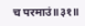च परमाउं॥३१॥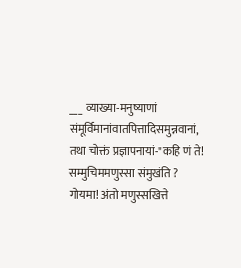___ व्याख्या-मनुष्याणां संमूर्विमानांवातपित्तादिसमुन्नवानां, तथा चोक्तं प्रज्ञापनायां-"कहि णं ते! सम्मुचिममणुस्सा संमुखंति ? गोयमा! अंतो मणुस्सखित्ते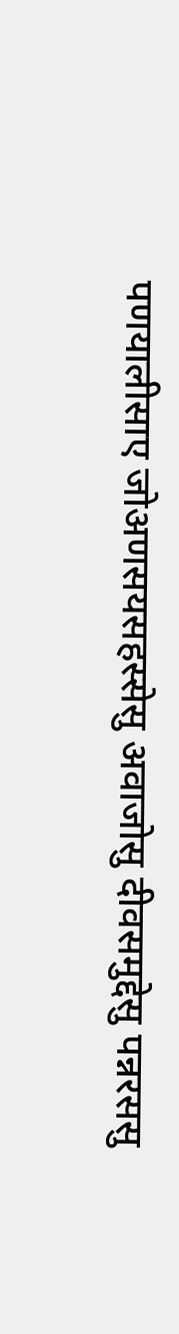पणयालीसाए जोअणसयसहस्सेसु अवाजोसु दीवसमुद्देसु पन्नरससु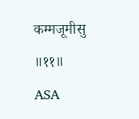कम्मजूमीसु
॥११॥
ASA